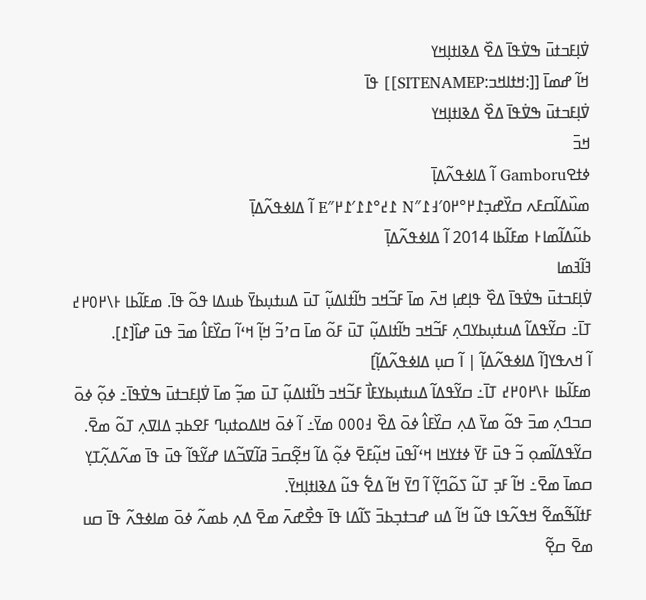ߜ߭ߊ߲ߓߏߙߎ߫ ߒߜ߭ߟߊ߫ ߡߐ߰ ߡߢߊߙߊ߲ߞߌ
ߞߊ߬ ߝߘߊ߫ [[:ߞߙߊߞߏ:SITENAMEP]] ߟߊ߫
ߜ߭ߊ߲ߓߏߙߎ߫ ߒߜ߭ߟߊ߫ ߡߐ߰ ߡߢߊߙߊ߲ߞߌ
ߞߏ߫
ߦߙߐGamboru ߊ߬ ߡߊߦߟߍ߬ߡߊ߲߫
ߘߎ߰ߡߊ߬ߛߓߍ ߛߌ߰ߝߏ߲߁߂°߂߀′߃߁″N ߁߄°߁߁′߁߂″E ߊ߬ ߡߊߦߟߍ߬ߡߊ߲߫
ߕߎ߬ߡߊ߬ߘߊ߅ ߘߓߊ߬ߕߊ 2014 ߊ߬ ߡߊߦߟߍ߬ߡߊ߲߫
ߔߊ߬ߔߘߊ
ߜ߭ߊ߲ߓߏߙߎ߫ ߒߜ߭ߟߊ߫ ߡߐ߰ ߟߊ߲ߝߊ߲ ߞߍ߫ ߘߊ߫ ߓߏ߬ߞߏ ߤߊ߬ߙߊߡߎ߲߬ ߠߎ߫ ߡߎߙߎ߲ߕߌ߫ ߕߎߡߊ ߟߋ߬ ߟߊ߫. ߘߓߊ߬ߕߊ ߅\߂߀߂߄ ߠߊ߫߸ ߛߌ߬ߟߡߊ߬ ߡߎߙߎ߲ߕߌߣߍ߲ ߓߏ߬ߞߏ ߤߊ߬ߙߊߡߎ߲߬ ߠߎ߫ ߓߋ߬ ߘߊ߫ ߛߴߏ߬ ߞߊ߲߬ ߞߵߊ߬ ߛߌ߰ߓߊ߮ ߘߏ߫ ߟߎ߫ ߝߊ߰[߁].
ߊ߬ ߞߍߟߌ[ߊ߬ ߡߊߦߟߍ߬ߡߊ߲߬ | ߊ߬ ߛߎ߲ ߡߊߦߟߍ߬ߡߊ߲߬]
ߘߓߊ߬ߕߊ ߅\߂߀߂߄ ߠߊ߫߸ ߛߌ߬ߟߡߊ߬ ߡߎߙߎ߲ߕߌߓߊ߯ ߓߏ߬ߞߏ ߤߊ߬ߙߊߡߎ߲߬ ߠߎ߫ ߘߏ߲߬ ߘߊ߫ ߜ߭ߊ߲ߓߏߙߎ߫ ߒߜ߭ߟߊ߫߸ ߦߋ߲߬ ߦߋ߫ ߛߏߣߍ߲ ߘߏ߫ ߟߋ߬ ߘߌ߫ ߡߍ߲ ߛߌ߰ߓߊ߮ ߦߋ߫ ߡߐ߰ ߃߀߀߀ ߘߌ߫߸ ߊ߬ ߦߋ߫ ߞߊߡߋߙߎ߲ߣ ߓߐߕߏ߲ ߡߊߜߍ߲ ߠߋ߬ ߘߐ߫. ߛߌ߬ߟߡߊ߬ߘߋ߲ ߏ߬ ߟߎ߫ ߓߌ߫ ߦߙߌߞߊ ߞߵߊ߬ߟߎ߫ ߞߎ߲߬ߓߐ߫ ߦߋ߲߬ ߡߊ߬ ߞߐ߲߬ߛߏ߫ ߥߊ߬ߜߏ߬ߡߊ ߝߌ߬ߟߊ߬ ߟߎ߫ ߟߊ߫ ߘߍ߬ߡߍ߲߬ߠߌ߲ ߛߘߊ߫ ߘߐ߫߸ ߞߊ߬ ߓߏ߲ ߠߎ߬ ߖߋ߬ߣߌ߲߬ ߊ߬ ߣߌ߫ ߞߊ߬ ߡߐ߱ ߟߎ߬ ߡߢߊߙߊ߲ߞߌ߫.
ߓߙߊ߬ߒ߬ߘߐ߬ ߞߟߍ߬ߟߊ ߟߎ߬ ߞߊ߬ ߡߎ ߝߏߙߏ߲ߕߏ߫ ߖߊ߬ߡߊ ߟߊ߫ ߟߐ߯ߝߍ߫ ߘߐ߫ ߡߍ߲ ߕߘߍ߬ ߦߋ߫ ߘߊߦߟߍ߬ ߟߊ߫ ߛߎ ߘߐ߫ ߛߐ߲߬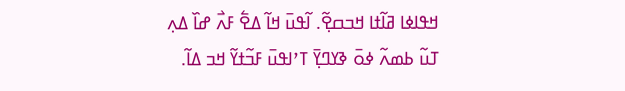ߞߟߊߦߊ ߥߊ߬ߙߊ ߞߏߛߐ߲߬. ߊ߬ߟߎ߫ ߞߊ߬ ߡߐ߱ ߓߍ߯ ߝߊ߰ ߡߍ߲ ߠߎ߬ ߕߘߍ߬ ߦߋ߫ ߢߌߣߌ߲߫ ߠߴߊߟߎ߫ ߓߏ߬ߙߌ߬ ߞߏ ߡߊ߬.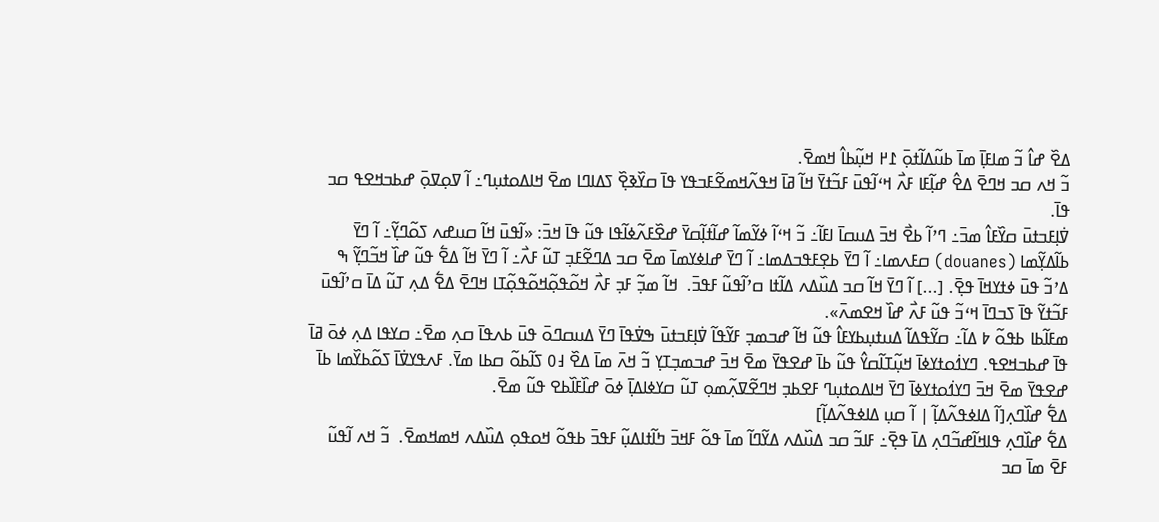ߡߐ߰ ߝߊ߮ ߏ߬ ߘߊߓߊ߲߫ ߘߊ߫ ߕߎ߬ߡߊ߬ߙߋ߲߫ ߁߂ ߞߎ߲߬ߕߊ߮ ߞߘߐ߫.
ߏ߬ ߞߍ ߛߏ ߞߣߐ߫ ߡߐ߮ ߝߊ߲߬ߓߊ ߓߍ߯ ߞߵߊ߬ߟߎ߫ ߓߏ߬ߙߌ߫ ߞߊ߬ ߥߊ߫ ߞߟߍ߬ߞߘߐ߬ߓߏߟߌ ߟߊ߫ ߛߌ߰ߢߐ߲߰ ߖߡߊߣߊ ߘߐ߫ ߞߊߡߋߙߎ߲ߣ߸ ߊ߬ ߜߋ߲ߜߋ߲߫ ߝߕߏߞߐߟ ߛߏ ߟߊ߫.
ߜ߭ߊ߲ߓߏߙߎ߫ ߛߌ߰ߓߊ߮ ߘߏ߫߸ ߣߴߊ߬ ߕߐ߯ ߞߏ߫ ߡߎߛߊ߫ ߊߓߊ߬߸ ߏ߬ ߞߵߊ߬ ߦߌ߬ߘߊ߬ ߝߊ߬ߙߊ߲߬ߛߌ߫ ߝߐ߰ߓߍ߬ߦߊ߬ߟߊ ߟߎ߬ ߟߊ߫ ߞߏ߫: «ߊ߬ߟߎ߫ ߞߊ߬ ߛߎߝߍ ߖߋ߬ߣߌ߲߬߸ ߊ߬ ߣߌ߫ ߕߊ߬ߡߌ߲߬ߘߊ (douanes) ߛߓߍߘߊ߸ ߊ߬ ߣߌ߫ ߕߐ߲ߓߟߏߡߘߊ߸ ߊ߬ ߣߌ߫ ߝߊߦߌߘߊ߫ ߘߐ߫ ߛߏ ߡߣߐ߬ߓߏ߲ ߠߎ߬ ߓߍ߯߸ ߊ߬ ߣߌ߫ ߞߊ߬ ߡߐ߱ ߟߎ߬ ߝߊ߰ ߞߏ߬ߣߌ߲߬ ߒ ߡߴߏ߬ ߟߎ߫ ߦߙߌߞߊ߫ ߟߐ߲߫. [...] ߊ߬ ߣߌ߫ ߞߊ߬ ߛߏ ߡߎ߰ߡߍ ߡߊ߬ߙߊ ߛߴߊ߬ߟߎ߬ ߓߟߏ߫.  ߞߊ߬ ߘߏ߲߬ ߓߏ߲ ߓߍ߯ ߞߋ߬ߟߋ߲߬ߞߋ߬ߟߋ߲߬ߠߊ ߞߣߐ߫ ߡߐ߱ ߡߍ߲ ߠߎ߬ ߡߊ߫ ߛߴߊ߬ߟߎ߫ ߓߏ߬ߙߌ߬ ߟߊ߫ ߖߏߣߊ߫ ߞߵߏ߬ ߟߎ߬ ߓߍ߯ ߝߊ߰ ߞߐߘߍ߫».
ߘߓߊ߬ߕߊ ߕߟߋ߬ ߈ ߡߊ߬߸ ߛߌ߬ߟߡߊ߬ ߡߎߙߎ߲ߕߌߓߊ߮ ߟߎ߬ ߞߊ߬ ߝߏߘߏ߲ ߓߌ߬ߟߊ߬ ߜ߭ߊ߲ߓߏߙߎ߫ ߒߜ߭ߟߊ߫ ߣߌ߫ ߡߎߛߣߋ߫ ߟߎ߫ ߕߍߟߊ߫ ߛߍ߲ ߘߐ߫߸ ߛߌߟߊ ߡߍ߲ ߦߋ߫ ߥߊ߫ ߟߊ߫ ߝߕߏߞߐߟ. ߣߌߗ߭ߋߙߌߦߊ߫ ߞߎ߲߬ߠߊ߬ߛߌ߮ ߟߎ߬ ߕߊ߫ ߝߐߟߌ߫ ߘߐ߫ ߞߏ߫ ߝߏߘߏ߲ߠߌ߲ ߏ߬ ߞߍ߫ ߘߊ߫ ߡߐ߰ ߃߀ ߖߊ߬ߕߋ߬ ߛߕߊ ߘߌ߫. ߓߍߟߌߜ߭ߊ߫ ߖߋ߬ߕߌ߰ߘߊ ߕߊ߫ ߝߐߟߌ߫ ߘߐ߫ ߞߏ߫ ߣߌߗ߭ߋߙߌߦߊ߫ ߣߌ߫ ߞߊߡߋߙߎ߲ߣ ߓߐߕߏ߲ ߞߣߐ߬ߜߍ߲߬ߘߋ߲ ߠߎ߬ ߛߌߦߊߡߊ߲߫ ߦߋ߫ ߝߊ߰ߓߊ߰ߕߐ ߟߎ߬ ߘߐ߫.
ߡߐ߱ ߝߊ߰ߣߍ߲[ߊ߬ ߡߊߦߟߍ߬ߡߊ߲߬ | ߊ߬ ߛߎ߲ ߡߊߦߟߍ߬ߡߊ߲߬]
ߡߐ߱ ߝߊ߰ߣߍ߲ ߟߊߞߊ߬ߝߏ߬ߣߍ߲ ߡߊ߫ ߟߐ߲߫߸ ߓߊߏ߬ ߛߏ ߡߎ߰ߡߍ ߡߌ߬ߣߊ߬ ߘߊ߫ ߟߋ߬ ߓߞߏ߫ ߤߊ߬ߙߊߡߎ߲߬ ߓߟߏ߫ ߕߟߋ߬ ߞߋߟߋ߲ ߡߎ߰ߡߍ ߞߘߞߘߐ߫.  ߏ߬ ߞߍ ߊ߬ߟߎ߬ ߓߐ߫ ߘߊ߫ ߛߏ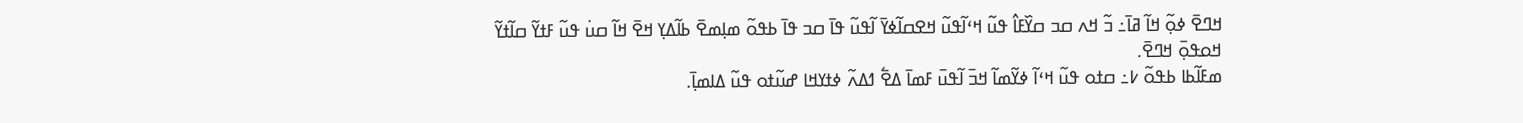ߞߣߐ߫ ߦߋ߲߬ ߞߊ߬ ߥߊ߫߸ ߏ߬ ߞߍ ߛߏ ߛߌ߰ߓߊ߮ ߟߎ߬ ߞߵߊ߬ߟߎ߬ ߞߐߛߊ߬ߦߌ߫ ߊ߬ߟߎ߬ ߟߊ߫ ߛߏ ߟߊ߫ ߕߟߋ߬ ߘߊ߲ߘߐ߫ ߕߊ߬ߡߌ߲ ߞߐ߫ ߞߊ߬ ߛߎ߭ ߟߎ߬ ߓߙߌ߬ ߛߊ߬ߙߌ߬ ߞߋߟߋ߲߫ ߞߣߐ߫.
ߘߓߊ߬ߕߊ ߕߟߋ߬ ߇߸ ߛߙߋ ߟߎ߬ ߞߵߊ߬ ߦߌ߬ߘߊ߬ ߞߏ߫ ߊ߬ߟߎ߫ ߓߘߊ߫ ߡߐ߱ ߗߡߍ߬ ߦߙߌߞߊ ߝߎ߬ߙߋ ߟߎ߬ ߡߊߘߊ߲߫.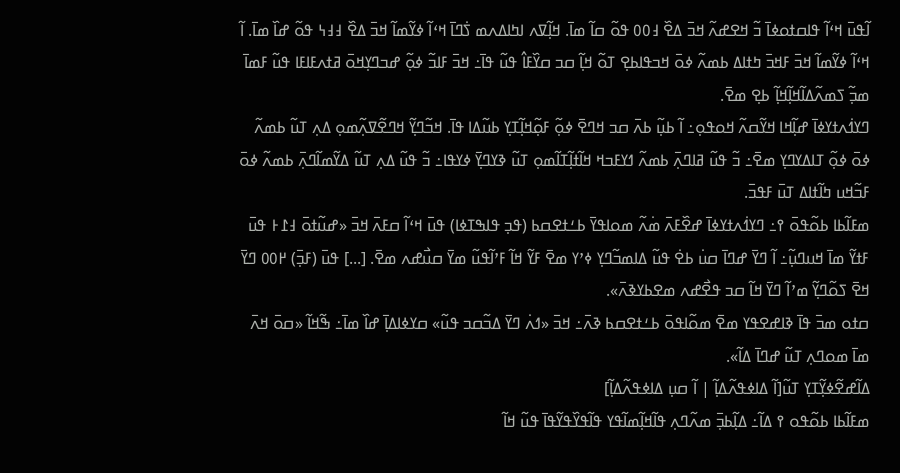ߊ߬ߟߎ߫ ߞߵߊ߬ ߟߊߛߙߋߦߊ߫ ߏ߬ ߞߐߝߍ߬ ߞߏ߫ ߡߐ߰ ߃߀߀ ߟߋ߬ ߛߊ߬ ߘߊ߫. ߞߊ߲߬ߜߍ ߊߤߊߡߍߘ ߖ߭ߣߊ߫ ߞߵߊ߬ ߦߌ߬ߘߊ߬ ߞߏ߫ ߡߐ߰ ߃߃߆ ߟߋ߬ ߝߊ߰ ߘߊ߫. ߊ߬ ߞߵߊ߬ ߦߌ߬ߘߊ߬ ߞߏ߫ ߓߞߏ߫ ߤߙߊߡ ߕߘߍ߬ ߦߋ߫ ߞߏߟߊߕߐ߲ ߠߋ߬ ߞߊ߲߬ ߛߏ ߛߌ߰ߓߊ߮ ߟߎ߬ ߟߊ߫߸ ߞߏ߫ ߓߊߏ߬ ߦߋ߲߬ ߝߏߣߌ߲ߞߋ߫ ߥߙߍߓߊߓߊ ߟߎ߬ ߓߘߊ߫ ߘߏ߲߬ ߖߘߍ߬ߡߊ߬ߞߊ߲߬ߞߊ߲߬ ߕߐ߲ ߘߐ߫.
ߣߌߗ߭ߍߙߌߦߊ߫ ߝߊ߲߬ߞߊ ߞߌ߬ߛߍ߬ ߞߋߟߋ߲߸ ߊ߬ ߕߎ߲߬ ߕߍ߫ ߛߏ ߞߣߐ߫ ߦߋ߲߬ ߓߋ߲߬ߞߊ߲߬ߠߌ߲ ߕߎ߬ߡߊ ߟߊ߫. ߞߏ߬ߣߌ߲߬ ߞߣߐ߬ߜߍ߲߬ߘߋ߲ ߡߍ߲ ߠߎ߬ ߕߘߍ߬ ߦߋ߫ ߦߋ߲߬ ߠߊߡߌߣߌ߲ ߘߐ߫߸ ߏ߬ ߟߎ߬ ߥߊߣߍ߲߫ ߕߘߍ߬ ߗߌߓߏߞ ߞߊ߬ߙߊ߲߬ߠߊ߬ߘߋ߲ ߠߎ߬ ߢߌߣߌ߲߫ ߦߌߟߊ߸ ߏ߬ ߟߎ߬ ߡߍ߲ ߠߎ߬ ߡߌ߬ߘߊ߬ߣߍ߲߫ ߕߘߍ߬ ߦߋ߫ ߓߏ߬ߞߎ ߤߊ߬ߙߊߡ ߠߎ߫ ߓߟߏ߫.
ߘߓߊ߬ߕߊ ߕߋ߬ߟߋ߫ ߉߸ ߣߌߗ߭ߍߙߌߦߊ߫ ߝߐ߰ߓߍ߫ ߘ߭ߍ߬ ߘߋߊߟߌ߫ ߕߑߙߐߛߕ (ߟߏ߲ ߟߊߒߠߦߊ) ߟߎ߫ ߞߵߊ߬ ߛߓߍ߫ ߞߏ߫ «ߝߎ߬ߙߋ߫ ߃߁߅ ߟߎ߫ ߓߙߌ߬ ߘߊ߫ ߞߎߣߎ߲߬߸ ߊ߬ ߣߌ߫ ߝߣߊ߫ ߛߎ߭ ߕߐ߭ ߟߎ߬ ߡߊߘߏ߬ߣߌ߲ ߦߴߌ ߘߐ߫ ߓߌ߬ ߞߊ߬ ߓߴߊ߬ߟߎ߬ ߘߌ߫ ߛߎ߯ߝߍ ߘߐ߫. [...] ߟߎ߫ (ߓߏ߲߫) ߂߀߀ ߣߌ߫ ߞߐ߫ ߖߋ߬ߣߌ߲߬ ߘߴߊ߬ ߣߌ߫ ߞߊ߬ ߛߏ ߟߐ߯ߝߍ ߘߐߕߌߢߍ߫».
ߛߙߋ ߘߏ߫ ߟߊ߫ ߢߊߝߐߟߌ ߘߐ߫ ߘߋ߬ߊߟߋ߫ ߕߑߙߐߛߕ ߢߍ߫߸ ߞߏ߫ «ߗߍ߭ ߣߌ߫ ߡߏ߬ߛߏ ߟߎ߬» ߛߌߦߊߡߊ߲߫ ߝߊ߰ ߘߊ߫߸ ߒ߬ߞߊ߬ «ߛߋ߫ ߞߍ߫ ߘߊ߫ ߘߋߣߍ߲ ߠߎ߬ ߝߣߊ߫ ߡߊ߬».
ߡߊ߬ߝߐ߬ߦߌ߲߬ߠߌ߲ ߠߎ߬[ߊ߬ ߡߊߦߟߍ߬ߡߊ߲߬ | ߊ߬ ߛߎ߲ ߡߊߦߟߍ߬ߡߊ߲߬]
ߘߓߊ߬ߕߊ ߕߋ߬ߟߋ ߉ ߡߊ߬߸ ߡߊ߲߬ߕߏ߲߫ ߘߍ߬ߣߍ߲ ߟߊ߬ߞߊ߲߬ߘߊ߬ߟߌ ߟߊ߬ߟߌ߰ߟߌ߬ߟߊ߫ ߟߎ߬ ߞߊ߬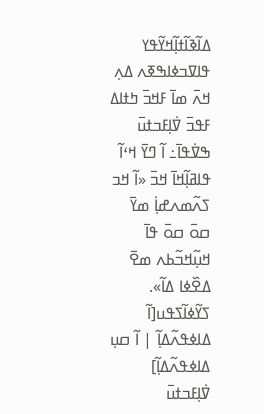ߡߊ߬ߢߊ߬ߙߊ߲߬ߞߌ߬ߟߌ ߟߊߜߏߦߊߒߧߍ ߡߍ߲ ߞߍ߫ ߘߊ߫ ߓߞߏ߫ ߤߙߊߡ ߓߟߏ߫ ߜ߭ߊ߲ߓߏߙߎ߫ ߒߜ߭ߟߊ߫߸ ߊ߬ ߣߌ߫ ߞߵߊ߬ ߟߊߥߊ߲߬ߞߊ߫ ߞߏ߫ «ߊ߬ ߞߏ ߖߍ߬ߘߍߝߊ߲߭ ߘߌ߫ ߛߋ߫ ߛߋ߫ ߟߊ߫ ߞߎ߲߬ߞߏ߬ߕߍ ߘߐ߫ ߡߐ߰ߦߊ ߡߊ߬».
ߖߌ߬ߦߊ߬ߖߟߎ[ߊ߬ ߡߊߦߟߍ߬ߡߊ߲߬ | ߊ߬ ߛߎ߲ ߡߊߦߟߍ߬ߡߊ߲߬]
ߜ߭ߊ߲ߓߏߙߎ߫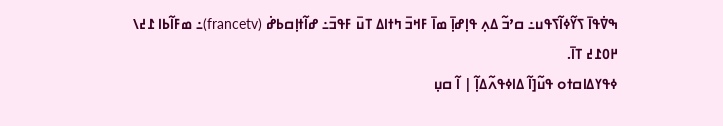ߒߜ߭ߟߊ߫ ߖߌ߬ߦߊ߬ߖߟߎ߸ ߛߴߏ߬ ߡߍ߲ ߟߊ߲ߝߊ߲߫ ߘߊ߫ ߓߞߏ߫ ߤߙߊߡ ߠߎ߫ ߓߟߏ߫߸ ߝߊ߬ߙߊ߲ߛߕߝ߭ (francetv)߸ ߘߓߊ߬ߕߊ ߁߄\ ߂߀߁߄ ߠߊ߫.
ߦߟߌߡߊߛߙߋ ߟߎ߬[ߊ߬ ߡߊߦߟߍ߬ߡߊ߲߬ | ߊ߬ ߛߎ߲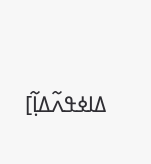ߡߊߦߟߍ߬ߡߊ߲߬]